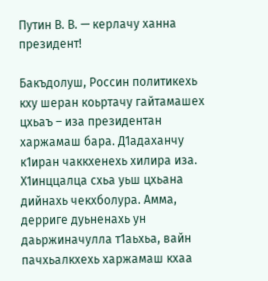Путин В. В. — керлачу ханна президент!

Бакъдолуш, Россин политикехь кху шеран коьртачу гайтамашех цхьаъ – иза президентан харжамаш бара. Д1адаханчу к1иран чаккхенехь хилира иза. Х1инццалца схьа уьш цхьана дийнахь чекхболура. Амма, дерриге дуьненахь ун даьржиначулла т1аьхьа, вайн пачхьалкхехь харжамаш кхаа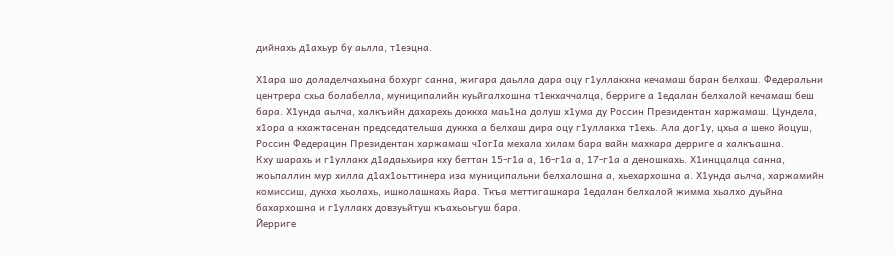дийнахь д1ахьур бу аьлла, т1еэцна.

Х1ара шо доладелчахьана бохург санна, жигара даьлла дара оцу г1уллакхна кечамаш баран белхаш. Федеральни центрера схьа болабелла, муниципалийн куьйгалхошна т1екхаччалца, берриге а 1едалан белхалой кечамаш беш бара. Х1унда аьлча, халкъийн дахарехь доккха маь1на долуш х1ума ду Россин Президентан харжамаш. Цундела, х1ора а кхажтасенан председательша дуккха а белхаш дира оцу г1уллакха т1ехь. Ала дог1у, цхьа а шеко йоцуш, Россин Федерацин Президентан харжамаш чIогIа мехала хилам бара вайн махкара дерриге а халкъашна.
Кху шарахь и г1уллакх д1адаьхьира кху беттан 15-г1а а, 16-г1а а, 17-г1а а деношкахь. Х1инццалца санна, жоьпаллин мур хилла д1ах1оьттинера иза муниципальни белхалошна а, хьехархошна а. Х1унда аьлча, харжамийн комиссиш, дукха хьолахь, ишколашкахь йара. Ткъа меттигашкара 1едалан белхалой жимма хьалхо дуьйна бахархошна и г1уллакх довзуьйтуш къахьоьгуш бара.
Йерриге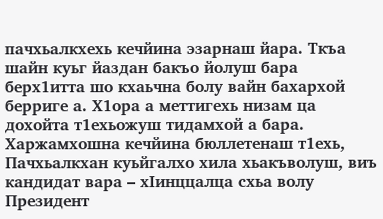пачхьалкхехь кечйина эзарнаш йара. Ткъа шайн куьг йаздан бакъо йолуш бара берх1итта шо кхаьчна болу вайн бахархой берриге а. Х1ора а меттигехь низам ца дохойта т1ехьожуш тидамхой а бара.
Харжамхошна кечйина бюллетенаш т1ехь, Пачхьалкхан куьйгалхо хила хьакъволуш, виъ кандидат вара – хIинццалца схьа волу Президент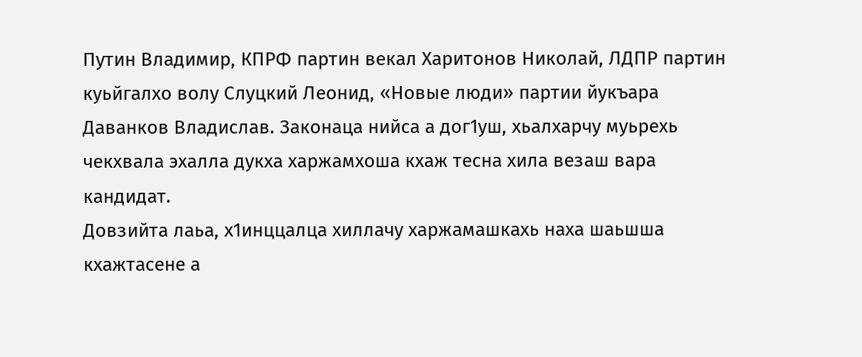Путин Владимир, КПРФ партин векал Харитонов Николай, ЛДПР партин куьйгалхо волу Слуцкий Леонид, «Новые люди» партии йукъара Даванков Владислав. Законаца нийса а дог1уш, хьалхарчу муьрехь чекхвала эхалла дукха харжамхоша кхаж тесна хила везаш вара кандидат.
Довзийта лаьа, х1инццалца хиллачу харжамашкахь наха шаьшша кхажтасене а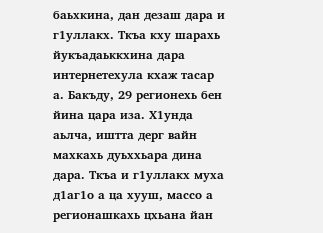баьхкина, дан дезаш дара и г1уллакх. Ткъа кху шарахь йукъадаьккхина дара интернетехула кхаж тасар а. Бакъду, 29 регионехь бен йина цара иза. Х1унда аьлча, иштта дерг вайн махкахь дуьххьара дина дара. Ткъа и г1уллакх муха д1аг1о а ца хууш, массо а регионашкахь цхьана йан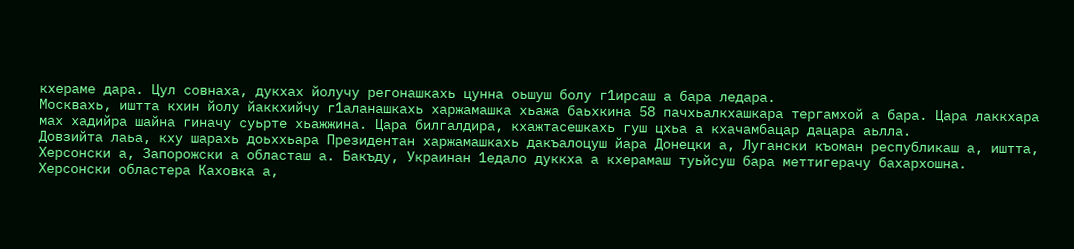кхераме дара. Цул совнаха, дукхах йолучу регонашкахь цунна оьшуш болу г1ирсаш а бара ледара.
Москвахь, иштта кхин йолу йаккхийчу г1аланашкахь харжамашка хьажа баьхкина 58 пачхьалкхашкара тергамхой а бара. Цара лаккхара мах хадийра шайна гиначу суьрте хьажжина. Цара билгалдира, кхажтасешкахь гуш цхьа а кхачамбацар дацара аьлла.
Довзийта лаьа, кху шарахь доьххьара Президентан харжамашкахь дакъалоцуш йара Донецки а, Лугански къоман республикаш а, иштта, Херсонски а, Запорожски а областаш а. Бакъду, Украинан 1едало дуккха а кхерамаш туьйсуш бара меттигерачу бахархошна. Херсонски областера Каховка а,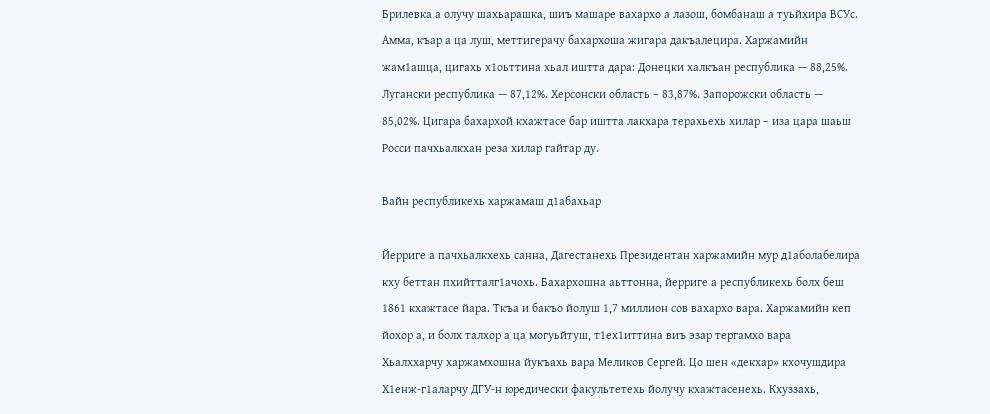Брилевка а олучу шахьарашка, шиъ машаре вахархо а лазош, бомбанаш а туьйхира ВСУс. Амма, къар а ца луш, меттигерачу бахархоша жигара дакъалецира. Харжамийн жам1ашца, цигахь х1оьттина хьал иштта дара: Донецки халкъан республика — 88,25%. Лугански республика — 87,12%. Херсонски область – 83,87%. Запорожски область — 85,02%. Цигара бахархой кхажтасе бар иштта лакхара терахьехь хилар – иза цара шаьш Росси пачхьалкхан реза хилар гайтар ду.

Вайн республикехь харжамаш д1абахьар

Йерриге а пачхьалкхехь санна, Дагестанехь Президентан харжамийн мур д1аболабелира кху беттан пхийтталг1ачохь. Бахархошна аьттонна, йерриге а республикехь болх беш 1861 кхажтасе йара. Ткъа и бакъо йолуш 1,7 миллион сов вахархо вара. Харжамийн кеп йохор а, и болх талхор а ца могуьйтуш, т1ех1иттина виъ эзар тергамхо вара
Хьалххарчу харжамхошна йукъахь вара Меликов Сергей. Цо шен «декхар» кхочушдира Х1енж-г1аларчу ДГУ-н юредически факультетехь йолучу кхажтасенехь. Кхуззахь,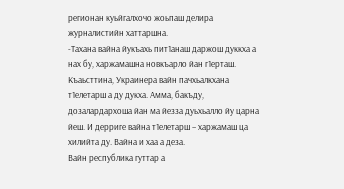регионан куьйгалхочо жоьпаш делира журналистийн хаттаршна.
-Тахана вайна йукъахь пит1анаш даржош дуккха а нах бу, харжамашна новкъарло йан г1ерташ. Къаьсттина, Украинера вайн пачхьалкхана т1елетарш а ду дукха. Амма, бакъду, дозалардархоша йан ма йезза дуьхьалло йу царна йеш. И дерриге вайна т1елетарш – харжамаш ца хилийта ду. Вайна и хаа а деза.
Вайн республика гуттар а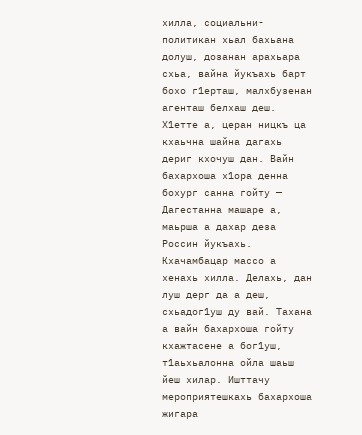хилла, социальни-политикан хьал бахьана долуш, дозанан арахьара схьа, вайна йукъахь барт бохо г1ерташ, малхбузенан агенташ белхаш деш. Х1етте а, церан ницкъ ца кхаьчна шайна дагахь дериг кхочуш дан. Вайн бахархоша х1ора денна бохург санна гойту — Дагестанна машаре а, маьрша а дахар деза Россин йукъахь.
Кхачамбацар массо а хенахь хилла. Делахь, дан луш дерг да а деш, схьадог1уш ду вай. Тахана а вайн бахархоша гойту кхажтасене а бог1уш, т1аьхьалонна ойла шаьш йеш хилар. Ишттачу мероприятешкахь бахархоша жигара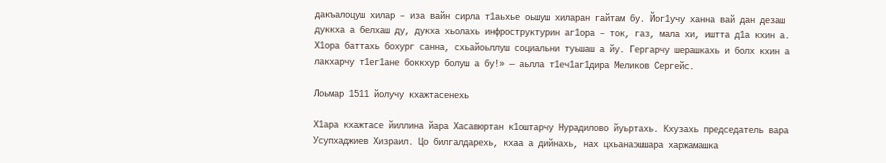дакъалоцуш хилар – иза вайн сирла т1аьхье оьшуш хиларан гайтам бу. Йог1учу ханна вай дан дезаш дуккха а белхаш ду, дукха хьолахь инфроструктурин аг1ора – ток, газ, мала хи, иштта д1а кхин а. Х1ора баттахь бохург санна, схьайоьллуш социальни туьшаш а йу. Гергарчу шерашкахь и болх кхин а лакхарчу т1ег1ане боккхур болуш а бу!» — аьлла т1еч1аг1дира Меликов Сергейс.

Лоьмар 1511 йолучу кхажтасенехь

Х1ара кхажтасе йиллина йара Хасавюртан к1оштарчу Нурадилово йуьртахь. Кхузахь председатель вара Усупхаджиев Хизраил. Цо билгалдарехь, кхаа а дийнахь, нах цхьанаэшшара харжамашка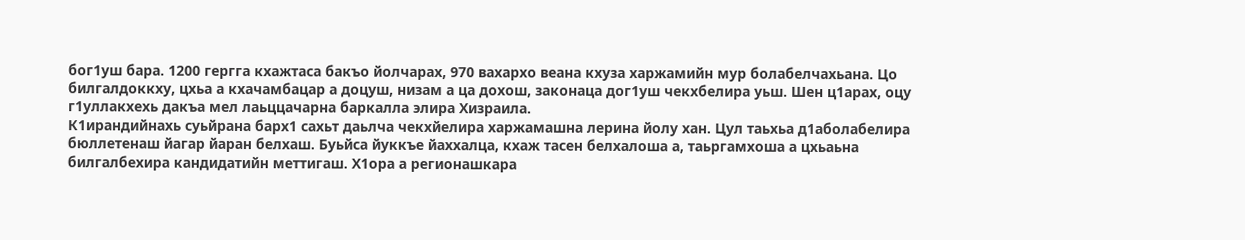бог1уш бара. 1200 гергга кхажтаса бакъо йолчарах, 970 вахархо веана кхуза харжамийн мур болабелчахьана. Цо билгалдоккху, цхьа а кхачамбацар а доцуш, низам а ца дохош, законаца дог1уш чекхбелира уьш. Шен ц1арах, оцу г1уллакхехь дакъа мел лаьццачарна баркалла элира Хизраила.
К1ирандийнахь суьйрана барх1 сахьт даьлча чекхйелира харжамашна лерина йолу хан. Цул таьхьа д1аболабелира бюллетенаш йагар йаран белхаш. Буьйса йуккъе йаххалца, кхаж тасен белхалоша а, таьргамхоша а цхьаьна билгалбехира кандидатийн меттигаш. Х1ора а регионашкара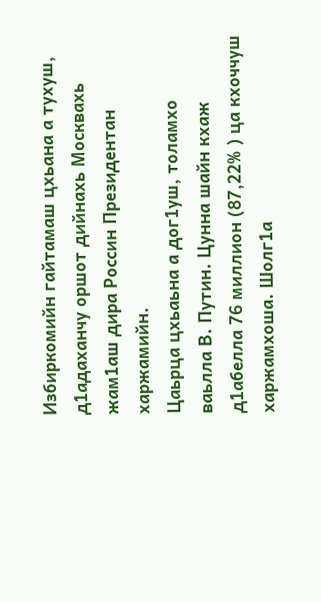Избиркомийн гайтамаш цхьана а тухуш, д1адаханчу оршот дийнахь Москвахь жам1аш дира Россин Президентан харжамийн.
Цаьрца цхьаьна а дог1уш, толамхо ваьлла В. Путин. Цунна шайн кхаж д1абелла 76 миллион (87,22% ) ца кхоччуш харжамхоша. Шолг1а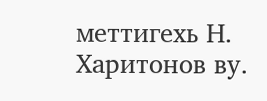меттигехь Н. Харитонов ву.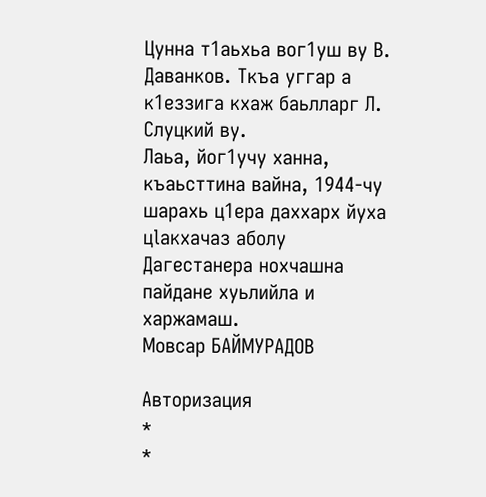Цунна т1аьхьа вог1уш ву В. Даванков. Ткъа уггар а к1еззига кхаж баьлларг Л. Слуцкий ву.
Лаьа, йог1учу ханна, къаьсттина вайна, 1944-чу шарахь ц1ера даххарх йуха цlакхачаз аболу Дагестанера нохчашна пайдане хуьлийла и харжамаш.
Мовсар БАЙМУРАДОВ

Авторизация
*
*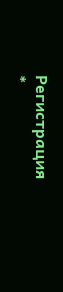Регистрация
*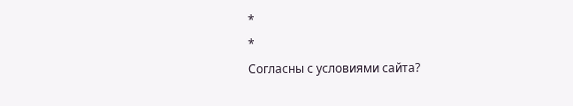*
*
Согласны с условиями сайта?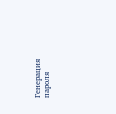Генерация пароля